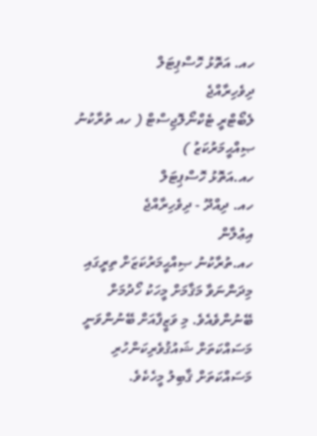ހއ. އަތޮޅު ހޮސްޕިޓަލް
ދިވެހިރާއްޖެ
ލެބޯޓްރީ ޓެކްނޯލޮޖިސްޓް ( ހއ ތުރާކުނު ޞިއްޙީމަރުކަޒު )
ހއ.އަތޮޅު ހޮސްޕިޓަލް
ހއ. ދިއްދޫ - ދިވެހިރާއްޖެ
އިޢުލާން
ހއ.ތުރާކުނު ޞިއްޙީމަރުކަޒަށް ތިރީގައި މިދަންނަވާ މަޤާމަށް މީހަކު ހޯދުމަށް ބޭނުންވެއެވެ. މި ވަޒީފާއަށް ބޭނުންވަނީ މަސައްކަތަށް ޝައުޤުވެރިކަންހުރި މަސައްކަތަށް ޤާބިލު މީހެކެވެ.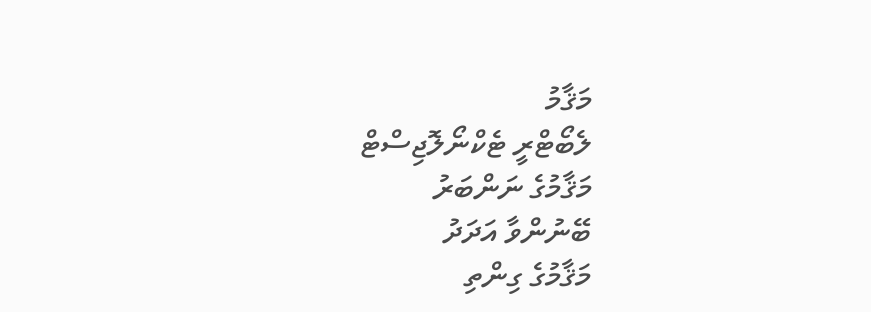މަޤާމު
ލެބޯޓްރީ ޓެކްނޯލޮޖިސްޓް
މަޤާމުގެ ނަންބަރު
ބޭނުންވާ އަދަދު
މަޤާމުގެ ގިންތި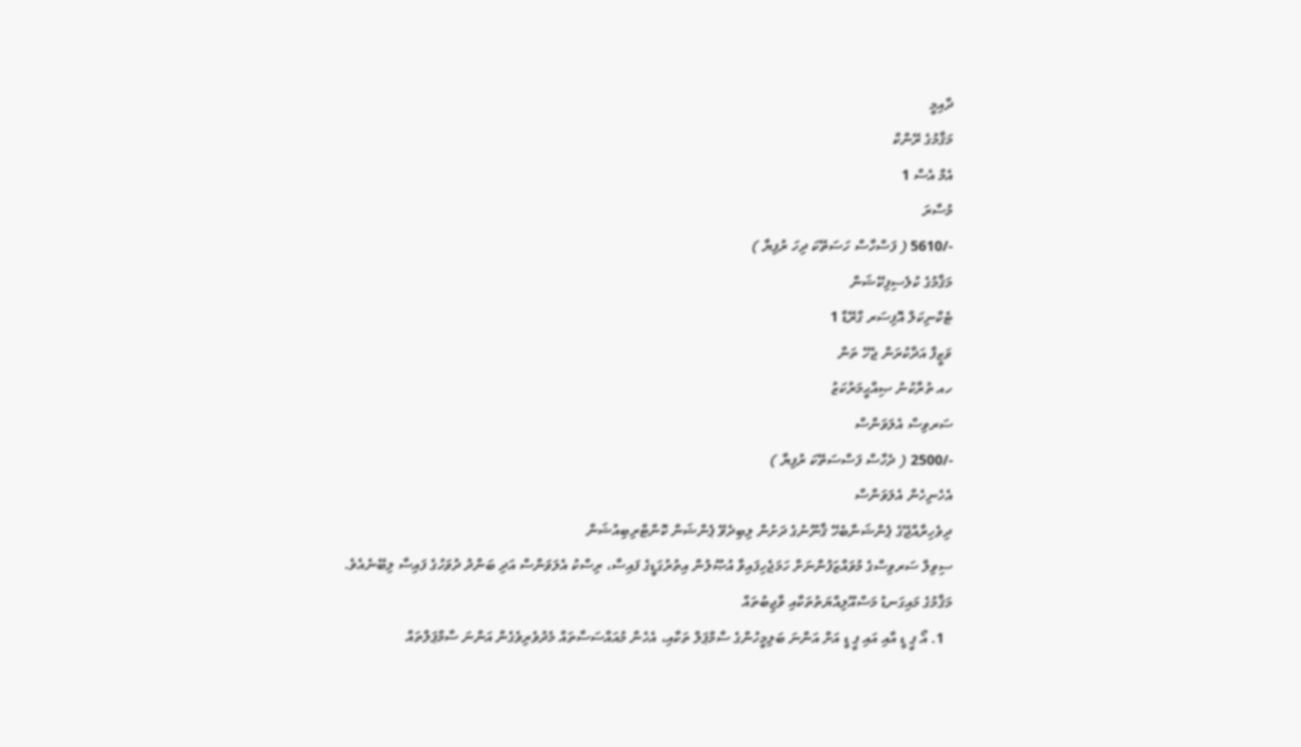ދާއިމީ
މަޤާމުގެ ރޭންކް
އެމް އެސް 1
މުސާރަ
-/5610 ( ފަސްހާސް ހަސަތޭކަ ދިހަ ރުފިޔާ )
މަޤާމުގެ ކުލެސިފިކޭޝަން
ޓެކްނިކަލް އޮފިސަރ ގްރޭޑް 1
ވަޒީފާ އަދާކުރަން ޖެހޭ ތަން
ހއ ތުރާކުނު ޞިއްޙީމަރުކަޒު
ސަރވިސް އެލަވަންސް
-/2500 ( ދެހާސް ފަސްސަތޭކަ ރުފިޔާ )
އެހެނިހެން އެލަވަންސް
ދިވެހިރާއްޖޭގެ ޕެންޝަނާބެހޭ ޤާނޫނުގެ ދަށުން ލިބިދެވޭ ޕެންޝަން ކޮންޓްރިބިއުޝަން
ސިވިލް ސަރވިސްގެ މުވައްޒަފުންނަށް ހަމަޖެހިފައިވާ އުޞޫލުން އިތުރުގަޑީގެ ފައިސާ، ރިސްކު އެލަވަންސް އަދި ބަންދު ދުވަހުގެ ފައިސާ ލިބޭނެއެވެ.
މަޤާމުގެ މައިގަނޑު މަސްއޫލިއްޔަތުތަކާއި ވާޖިބުތައް
  1. އޯ ޕީ ޑީ އާއި އައި ޕީ ޑީ އަށް އަންނަ ބަލިމީހުންގެ ސާމްޕަލް ތަކާއި، އެހެން މުއައްސަސާތައް މެދުވެރިވެގެން އަންނަ ސާމްޕަލްތައް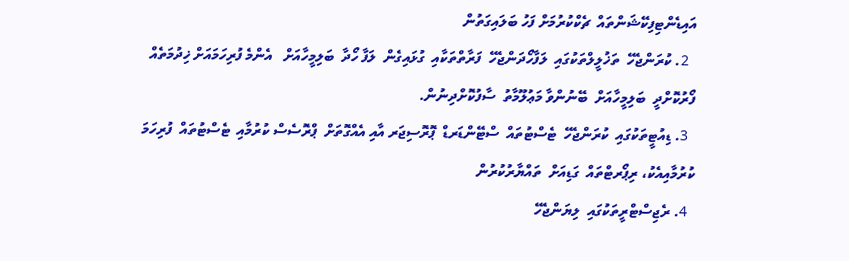އައިޑެންޓިފިކޭޝަންތައް  ޗެކްކުރުމަށް ފަހު ބަލައިގަތުން
  2. ކުރަންޖެހޭ  ތަޚުލީލްތަކުގައި  ލަފާހޯދަންޖެހޭ  ފަރާތްތަކާއި  ގުޅައިގެން  ލަފާ ހޯދާ  ބަލިމީހާއަށް   އެންމެ ފުރިހަމައަށް ޚިދުމަތެއް ފޯރުކޮށްދީ  ބަލިމީހާއަށް  ބޭނުންވާ މަޢުލޫމާތު  ސާފުކޮށްދިނުން.
  3. ޑިއުޓީތަކުގައި  ކުރަންޖެހޭ  ޓެސްޓުތައް  ސްޓޭންޑަރޑް  ޕޮރޮސިޖަރ އާއި އެއްގޮތަށް  ޕްރޮސެސް ކުރުމާއި  ޓެސްޓުތައް  ފުރިހަމަ  ކުރުމާއިއެކު، ރިޕޯރޓްތައް  ގަޑިއަށް  ތައްޔާރުކުރުން
  4. ރެޖިސްޓްރީތަކުގައި  ލިޔަންޖެހޭ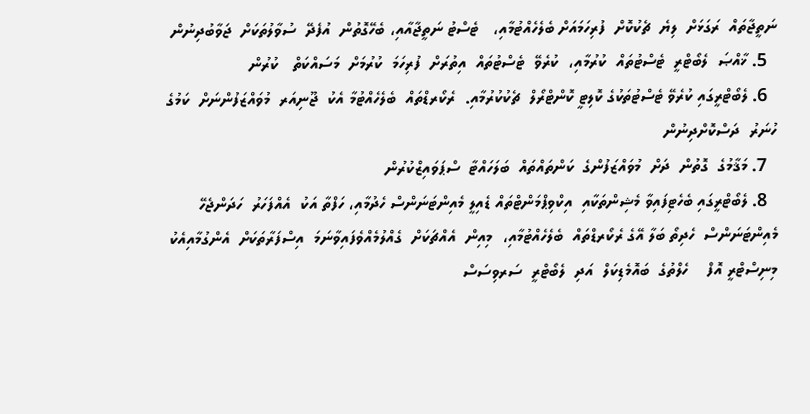ނަތީޖާތައް  ރަގަޅަށް  ލިޔެ  ޗެކުކޮށް  ފުރިހަމައަށް ބެލެހެއްޓުމާއި،   ޓެސްޓު ނަތީޖާއާއި، ބެހޭގޮތުން  އުފެދޭ  ސުވާލުތަކަށް  ޖަވާބުދިނުން
  5. ޚާއްޞަ  ލެބޯޓްރީ  ޓެސްޓުތައް  ކުރުމާއި،  ކުރެވޭ  ޓެސްޓުތައް  އިތުރަށް  ފުރިހަމަ  ކުރުމަށް  މަސައްކަތް   ކުރުން
  6. ލެބޯޓްރީގައި ކުރެވޭ ޓެސްޓުތަކުގެ ކޮލިޓީ ކޮންޓްރޯލް  ޗެކުކުރުމާއި.  ރެކޯރޑްތައް  ބެލެހެއްޓުމާ އެކު  ޖޫނިއަރ  މުވައްޒަފުންނަށް  ކަމުގެ  ހުނަރު  ދަސްކޮށްދިނުން
  7. މަޤާމުގެ  ގޮތުން  ދަށް  މުވައްޒަފުންގެ  ކަންތައްތައް  ބަލަހައްޓާ  ސްޕަވައިޒްކުރުން
  8. ލެބޯޓްރީގައި ބެހެޓިފައިވާ މެޝިންތަކާއި  އިކްވިޕްމަންޓްތައް ޑެއިލީ މެއިންޓަނަންސް ހެދުމާއި، ހަފްތާ އަކު  އެއްފަހަރު  ހަދަންޖެހޭ  މެއިންޓަނަންސް  ހެދިތޯ ބަލާ އޭގެ ރެކޯރޑްތައް  ބެލެހެއްޓުމާއި،  މިއިން  އެއްޗަކަށް  ގެއްލުމެއްވެފައިވާނަމަ  އިސްފަރާތަކަށް  އެންގުމާއިއެކު  މިނިސްޓްރީ އޮފް    ހެލްތުގެ  ބައޮމެޑިކަލް  އަދި  ލެބޯޓްރީ  ސަރވިސަސް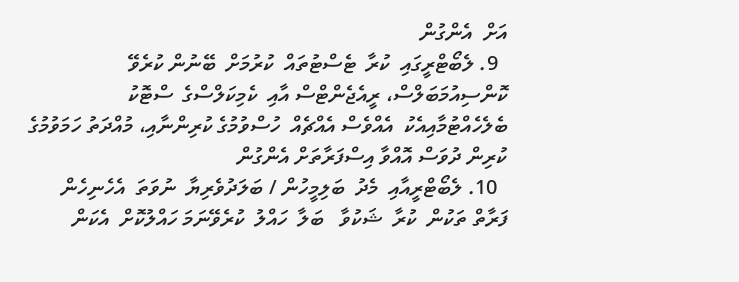އަށް  އެންގުން
  9. ލެބޯޓްރީގައި  ކުރާ  ޓެސްޓުތައް  ކުރުމަށް  ބޭނުން ކުރެވޭ  ކޮންސިއުމަބަލްސް، ރީއެޖެންޓްސް އާއި  ކެމިކަލްސްގެ  ސްޓޮކު  ބެލެހެއްޓުމާއިއެކު  އެއްވެސް އެއްޗެއް  ހުސްވުމުގެ ކުރިންނާއި، މުއްދަތު ހަމަވުމުގެ ކުރިން ދުވަސް އޮއްވާ އިސްފަރާތަށް އެންގުން
  10. ލެބޯޓްރީއާއި  މެދު  ބަލިމީހުން / ބަލަދުވެރިޔާ  ނުވަތަ  އެހެނިހެން  ފަރާތް ތަކުން  ކުރާ  ޝަކުވާ   ބަލާ  ހައްލު  ކުރެވޭނަމަ ހައްލުކޮށް  އެކަން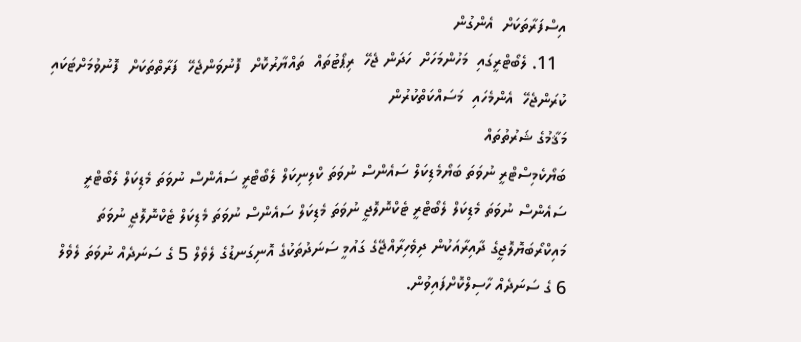އިސްފަރާތަކަށް  އެންގުން
  11. ލެބޯޓްރީގައި  މަހުންމަހަށް  ހަދަން ޖެހޭ  ރިޕޯޓުތައް  ތައްޔާރުކޮށް  ފޮނުވަންޖެހޭ  ފަރާތްތަކަށް  ފޮނުވުމަށްޓަކައި  ކުރަންޖެހޭ  އެންމެހައި  މަސައްކަތްކުރުން
މަޤާމުގެ ޝަރުތުތައް
ބަޔޯކެމިސްޓްރީ ނުވަތަ ބަޔޯމެޑިކަލް ސައެންސް ނުވަތަ ކްލިނިކަލް ލެބޯޓްރީ ސައެންސް ނުވަތަ މެޑިކަލް ލެބޯޓްރީ ސައެންސް ނުވަތަ މެޑިކަލް ލެބޯޓްރީ ޓެކްނޮލޮޖީ ނުވަތަ މެޑިކަލް ސައެންސް ނުވަތަ މެޑިކަލް ޓެކްނޮލޮޖީ ނުވަތަ މައިކްރޯބަޔޮލޮޖީގެ ދާއިރާއަކުން ދިވެހިރާއްޖޭގެ ގައުމީ ސަނަދުތަކުގެ އޮނިގަނޑުގެ ލެވެލް 5 ގެ ސަނަދެއް ނުވަތަ ލެވެލް 6 ގެ ސަނަދެއް ހާސިލްކޮށްފައިވުން.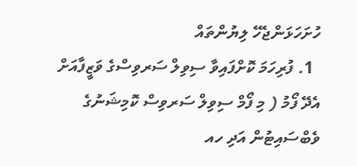ހުށަހަޅަންޖެހޭ ލިޔުންތައް
  1. ފުރިހަމަ ކޮށްފައިވާ ސިވިލް ސަރވިސްގެ ވަޒީފާއަށް އެދޭ ފޯމު ( މި ފޯމް ސިވިލް ސަރވިސް ކޮމިޝަނުގެ ވެބްސައިޓުން އަދި ހއ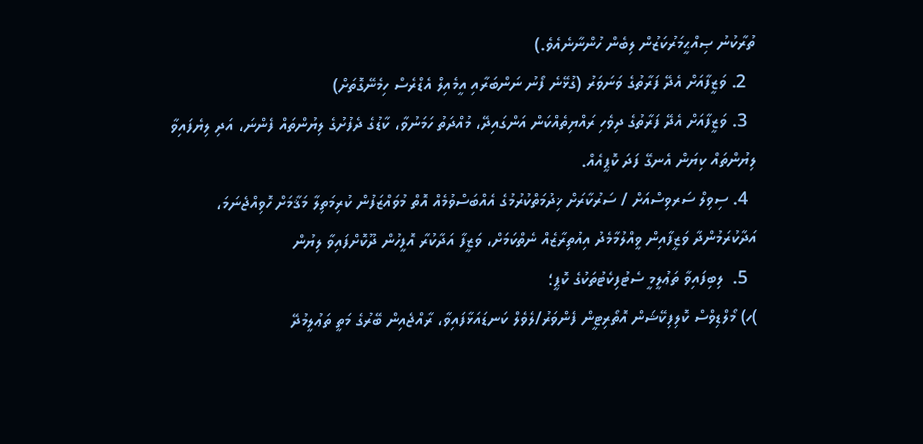ތުރާކުނު ޞިއްޙީމަރުކަޒުން ލިބެން ހުންނާނެއެވެ.)
  2. ވަޒީފާއަށް އެދޭ ފަރާތުގެ ވަނަވަރު (ގުޅޭނެ ފޯނު ނަންބަރާއި އީމެއިލް އެޑްރެސް ހިމެނޭގޮތަށް)
  3. ވަޒީފާއަށް އެދޭ ފަރާތުގެ ދިވެހި ރައްޔިތެއްކަން އަންގައިދޭ، މުއްދަތު ހަމަނުވާ، ކާޑުގެ ދެފުށުގެ ލިޔުންތައް ފެންނަ، އަދި ލިޔެފައިވާ ލިޔުންތައް ކިޔަން އެނގޭ ފަދަ ކޮޕީއެއް.
  4. ސިވިލް ސަރވިސްއަށް / ސަރުކާރަށް ޚިދުމަތްކުރުމުގެ އެއްބަސްވުމެއް އޮތް މުވައްޒަފުން ކުރިމަތިލާ މަޤާމަށް ހޮވިއްޖެނަމަ، އަދާކުރަމުންދާ ވަޒީފާއިން ވީއްލުމާމެދު އިއުތިރާޒެއް ނެތްކަމަށް، ވަޒީފާ އަދާކުރާ އޮފީހުން ދޫކޮށްފައިވާ ލިޔުން
  5.  ލިބިފައިވާ ތަޢުލީމީ ސެޓުފިކެޓުތަކުގެ ކޮޕީ؛
)ހ) މޯލްޑިވްސް ކޮލިފިކޭޝަން އޮތޯރިޓީން ފެންވަރު/ލެވެލް ކަނޑައަޅާފައިވާ، ރާއްޖެއިން ބޭރުގެ މަތީ ތަޢުލީމުދޭ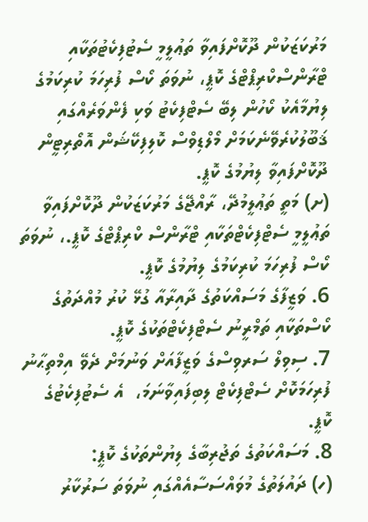މަރުކަޒަކުން ދޫކޮށްފައިވާ ތަޢުލީމީ ސެޓުފިކެޓުތަކާއި ޓްރާންސްކްރިޕްޓްގެ ކޮޕީ، ނުވަތަ ކޯސް ފުރިހަމަ ކުރިކަމުގެ ލިޔުމާއެކު ކޯހުން ލިބޭ ސެޓްފިކެޓު ވަކި ފެންވަރެއްގައި ޤަބޫލުކުރެވޭނެކަމަށް މޯލްޑިވްސް ކޮލިފިކޭޝަން އޮތޯރިޓީން ދޫކޮށްފައިވާ ލިޔުމުގެ ކޮޕީ.
(ށ) މަތީ ތަޢުލީމުދޭ، ރާއްޖޭގެ މަރުކަޒަކުން ދޫކޮށްފައިވާ ތަޢުލީމީ ސެޓްފިކެޓްތަކާއި ޓްރާންސް ކްރިޕްޓްގެ ކޮޕީ.، ނުވަތަ ކޯސް ފުރިހަމަ ކުރިކަމުގެ ލިޔުމުގެ ކޮޕީ.
6. ވަޒީފާގެ މަސައްކަތުގެ ދާއިރާއާ ގުޅޭ ކުރު މުއްދަތުގެ ކޯސްތަކާއި ތަމްރީނު ސެޓްފިކެޓްތަކުގެ ކޮޕީ.
7. ސިވިލް ސަރވިސްގެ ވަޒީފާއަށް ވަނުމަށް ދެވޭ އިމްތިޙާނު ފުރިހަމަކޮށް ސެޓްފިކެޓް ލިބިފައިވާނަމަ،  އެ ސެޓުފިކެޓުގެ ކޮޕީ.
8. މަސައްކަތުގެ ތަޖުރިބާގެ ލިޔުންތަކުގެ ކޮޕީ:
(ހ) ދައުލަތުގެ މުވައްސަސާއެއްގައި ނުވަތަ ސަރުކާރު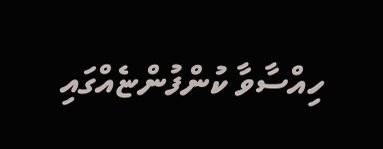ހިއްސާވާ ކުންފުންޏެއްގައި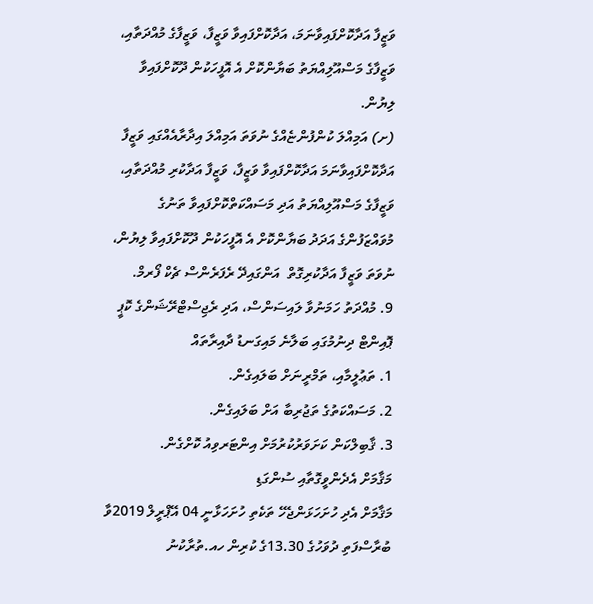ވަޒީފާ އަދާކޮށްފައިވާނަމަ، އަދާކޮށްފައިވާ ވަޒީފާ، ވަޒީފާގެ މުއްދަތާއި، ވަޒީފާގެ މަސްއޫލިއްޔަތު ބަޔާންކޮށް އެ އޮފީހަކުން ދޫކޮށްފައިވާ ލިޔުން.
(ށ) އަމިއްލަ ކުންފުންޏެއްގެ ނުވަތަ އަމިއްލަ އިދާރާއެއްގައި ވަޒީފާ އަދާކޮށްފައިވާނަމަ އަދާކޮށްފައިވާ ވަޒީފާ، ވަޒީފާ އަދާކުރި މުއްދަތާއި، ވަޒީފާގެ މަސްއޫލިއްޔަތު އަދި މަސައްކަތްކޮށްފައިވާ ތަނުގެ މުވައްޒަފުންގެ އަދަދު ބަޔާންކޮށް އެ އޮފީހަކުން ދޫކޮށްފައިވާ ލިޔުން، ނުވަތަ ވަޒީފާ އަދާކުރިގޮތް  އަންގައިދޭ ރެފަރެންސް ޗެކް ފޯރމް.
9. މުއްދަތު ހަމަނުވާ ލައިސަންސް، އަދި ރެޖިސްޓްރޭޝަންގެ ކޮޕީ
ޕޮއިންޓް ދިނުމުގައި ބަލާނެ މައިގަނޑު ދާއިރާތައް
1. ތަޢުލީމާއި، ތަމްރީނަށް ބަލައިގެން.
2. މަސައްކަތުގެ ތަޖުރިބާ އަށް ބަލައިގެން.
3. ޤާބިލްކަން ކަށަވަރުކުރުމަށް އިންޓަރވިއު ކޮށްގެން.
މަޤާމަށް އެދެންވީގޮތާއި ސުންގަޑި
މަޤާމަށް އެދި ހުށަހަޅަންޖެހޭ ތަކެތި ހުށަހަޅާނީ 04 އޭޕްރީލް 2019ވާ ބުރާސްފަތި ދުވަހުގެ 13.30ގެ ކުރިން ހއ.ތުރާކުނު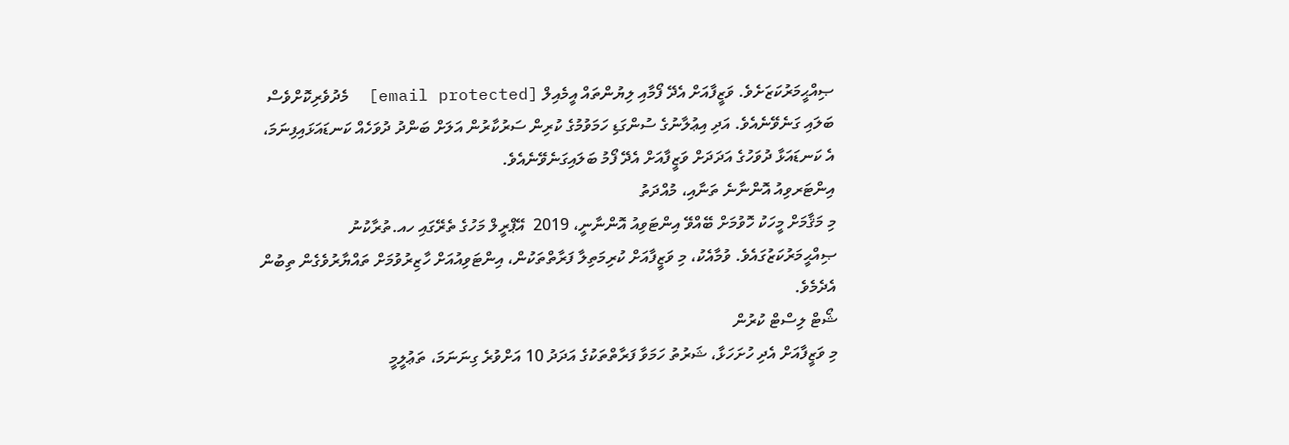ޞިއްޙީމަރުކަޒަށެވެ. ވަޒީފާއަށް އެދޭ ފޯމާއި ލިޔުންތައް އީމެއިލް [email protected]  މެދުވެރިކޮށްވެސް ބަލައި ގަނެވޭނެއެވެ. އަދި އިޢުލާނުގެ ސުންގަޑި ހަމަވުމުގެ ކުރިން ސަރުކާރުން އަލަށް ބަންދު ދުވަހެއް ކަނޑައަޅައިފިނަމަ، އެ ކަނޑައަޅާ ދުވަހުގެ އަދަދަށް ވަޒީފާއަށް އެދޭ ފޯމު ބަލައިގަނެވޭނެއެވެ.
އިންޓަރވިއު އޮންނާނެ ތަނާއި، މުއްދަތު
މި މަޤާމަށް މީހަކު ހޮވުމަށް ބޭއްވޭ އިންޓަވިއު އޮންނާނީ، 2019  އޭޕްރީލް މަހުގެ ތެރޭގައި ހއ.ތުރާކުނު ޞިއްޙީމަރުކަޒުގައެވެ. ވުމާއެކު، މި ވަޒީފާއަށް ކުރިމަތިލާ ފަރާތްތަކުން، އިންޓަވިއުއަށް ހާޒިރުވުމަށް ތައްޔާރުވެގެން ތިބުން އެދެމެވެ.
ޝޯޓް ލިސްޓް ކުރުން
މި ވަޒީފާއަށް އެދި ހުށަހަޅާ، ޝަރުތު ހަމަވާ ފަރާތްތަކުގެ އަދަދު 10 އަށްވުރެ ގިނަނަމަ، ތަޢުލީމީ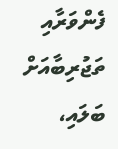ފެންވަރާއި ތަޖުރިބާއަށް ބަލައި،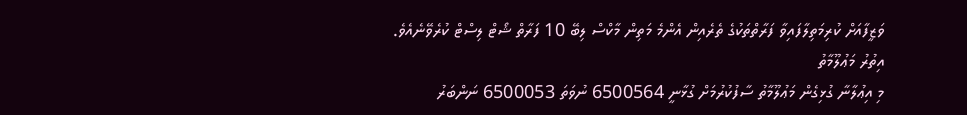ވަޒީފާއަށް ކުރިމަތިލާފައިވާ ފަރާތްތަކުގެ ތެރެއިން އެންމެ މަތިން މާކްސް ލިބޭ 10 ފަރާތް ޝޯޓް ލިސްޓް ކުރެވޭނެއެވެ.
އިތުރު މަޢުލޫމާތު
މި އިޢުލާނާ ގުޅިގެން މަޢުލޫމާތު ސާފުކުރުމަށް ގުޅާނީ 6500564 ނުވަތަ 6500053 ނަންބަރު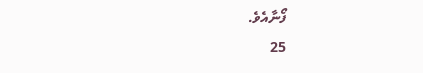ފޯނާއެވެ.
25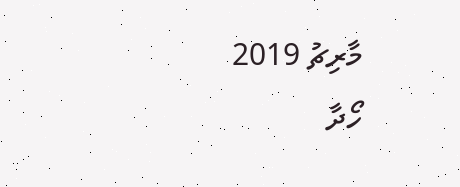މާރިޗު 2019
ހޯދާ